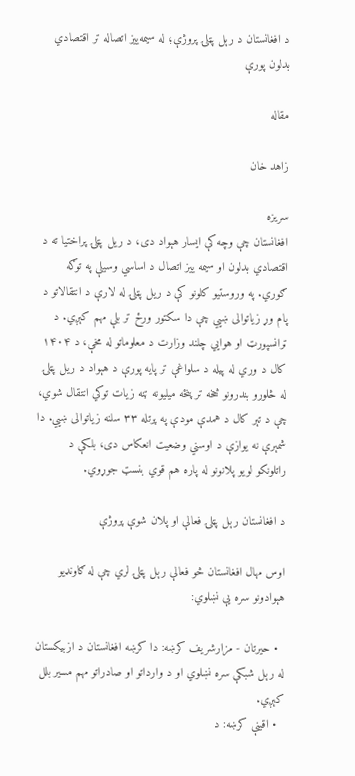د افغانستان د رېل پټلۍ پروژې؛ له سیمه‌ییز اتصاله تر اقتصادي بدلون پورې

مقاله

زاهد خان

سریزه
افغانستان چې وچه کې ایسار هېواد دی، د ریل پټلۍ پراختیا ته د اقتصادي بدلون او سیمه ییز اتصال د اساسي وسیلې په توګه ګوري. په وروستیو کلونو کې د ریل پټلۍ له لارې د انتقالاتو د پام وړ زیاتوالی ښيي چې دا سکتور ورځ تر بلې مهم کېږي. د ټرانسپورټ او هوايي چلند وزارت د معلوماتو له مخې، د ۱۴۰۴ کال د وري له پیله د سلواغې تر پایه پورې د هېواد د ریل پټلۍ له څلورو بندرونو څخه تر پنځه میلیونه ټنه زیات توکي انتقال شوي، چې د تېر کال د همدې مودې په پرتله ۳۳ سلنه زیاتوالی ښيي. دا شمېرې نه یوازې د اوسني وضعیت انعکاس دی، بلکې د راتلونکو لویو پلانونو له پاره هم قوي بنسټ جوړوي.

د افغانستان رېل پټلۍ فعالې او پلان شوې پروژې

اوس مهال افغانستان څو فعالې رېل پټلۍ لري چې له ګاونډیو هېوادونو سره یې نښلوي:

  • حیرتان - مزارشریف کرښه: دا کرښه افغانستان د ازبیکستان له رېل شبکې سره نښلوي او د وارداتو او صادراتو مهم مسیر بلل کېږي.
  • اقینې کرښه: د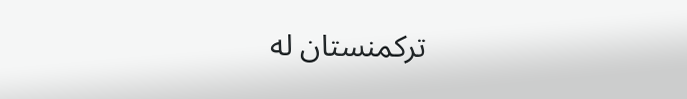ترکمنستان له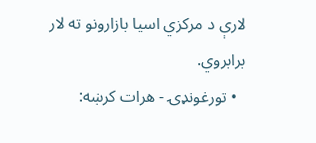لارې د مرکزي اسیا بازارونو ته لار برابروي.
  • تورغونډۍ - هرات کرښه: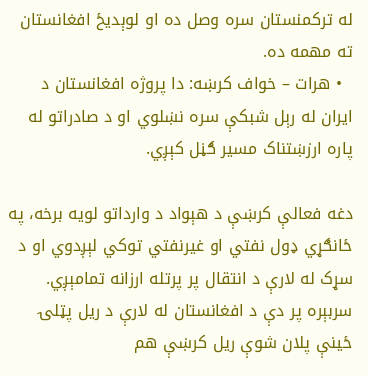له ترکمنستان سره وصل ده او لوېدیځ افغانستان ته مهمه ده.
  • هرات – خواف کرښه: دا پروژه افغانستان د ایران له رېل شبکې سره نښلوي او د صادراتو له پاره ارزښتناک مسیر ګڼل کېږي.

دغه فعالې کرښې د هېواد د وارداتو لویه برخه، په ځانګړي ډول نفتي او غیرنفتي توکي لېږدوي او د سړک له لارې د انتقال پر پرتله ارزانه تمامېږي. سربېره پر دې د افغانستان له لارې د ریل پټلۍ ځینې پلان شوې ریل کرښې هم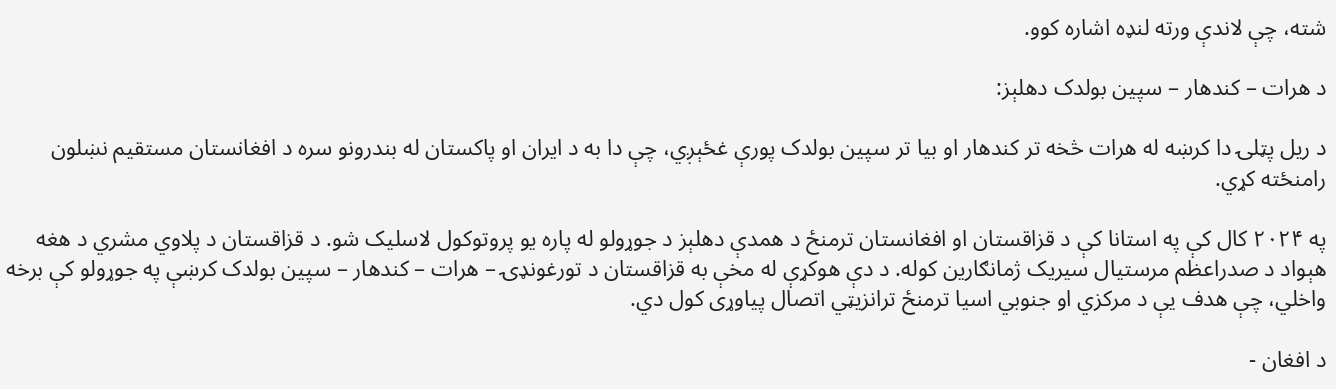شته، چې لاندې ورته لنډه اشاره کوو.

د هرات – کندهار – سپین بولدک دهلېز:

د ریل پټلۍ دا کرښه له هرات څخه تر کندهار او بیا تر سپین بولدک پورې غځېږي، چې دا به د ایران او پاکستان له بندرونو سره د افغانستان مستقیم نښلون رامنځته کړي.

په ۲۰۲۴ کال کې په استانا کې د قزاقستان او افغانستان ترمنځ د همدې دهلېز د جوړولو له پاره یو پروتوکول لاسلیک شو. د قزاقستان د پلاوي مشري د هغه هېواد د صدراعظم مرستیال سیریک ژمانګارین کوله. د دې هوکړې له مخې به قزاقستان د تورغونډۍ – هرات – کندهار – سپین بولدک کرښې په جوړولو کې برخه واخلي، چې هدف یې د مرکزي او جنوبي اسیا ترمنځ ترانزیټي اتصال پیاوړی کول دي.

د افغان -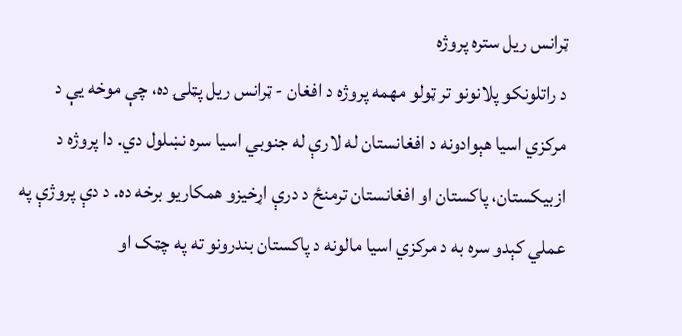ټرانس ریل ستره پروژه
د راتلونکو پلانونو تر ټولو مهمه پروژه د افغان - ټرانس ریل پټلۍ ده، چې موخه یې د مرکزي اسیا هېوادونه د افغانستان له لارې له جنوبي اسیا سره نښلول دي. دا پروژه د ازبیکستان، پاکستان او افغانستان ترمنځ د درې اړخیزو همکاریو برخه ده. د دې پروژې په عملي کېدو سره به د مرکزي اسیا مالونه د پاکستان بندرونو ته په چټک او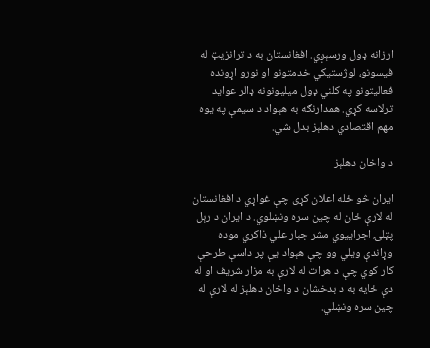ارزانه ډول ورسېږي. افغانستان به د ترانزیټ له فیسونو، لوژستیکي خدمتونو او نورو اړونده فعالیتونو په کلني ډول میلیونونه ډالر عواید ترلاسه کړي. همدارنګه به هېواد د سیمې په یوه مهم اقتصادي دهلېز بدل شي.

د واخان دهلېز

ایران څو ځله اعلان کړی چې غواړي د افغانستان له لارې ځان له چین سره ونښلوي. د ایران د رېل پټلۍ اجراییوي مشر جبار علي ذاکري موده وړاندې ویلي وو چې هېواد یې پر داسې طرحې کار کوي چې د هرات له لارې به مزار شریف او له دې ځایه به د بدخشان د واخان دهلېز له لارې له چین سره ونښلي.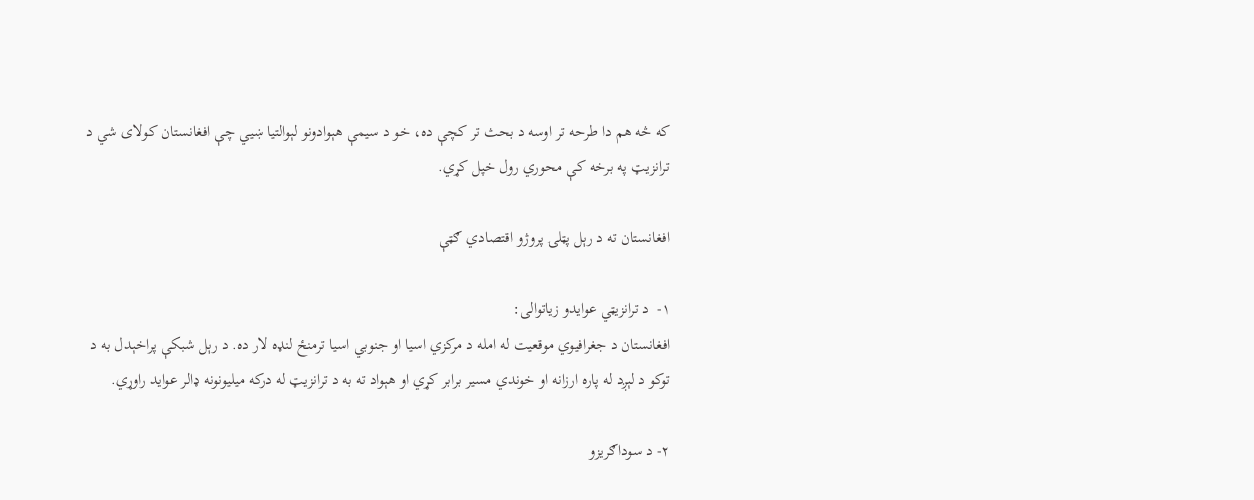که څه هم دا طرحه تر اوسه د بحث تر کچې ده، خو د سیمې هېوادونو لېوالتیا ښيي چې افغانستان کولای شي د ترانزیټ په برخه کې محوري رول خپل کړي.

افغانستان ته د رېل پټلۍ پروژو اقتصادي ګټې

۱-  د ترانزیټي عوایدو زیاتوالی:
افغانستان د جغرافیوي موقعیت له امله د مرکزي اسیا او جنوبي اسیا ترمنځ لنډه لار ده. د رېل شبکې پراخېدل به د توکو د لېږد له پاره ارزانه او خوندي مسیر برابر کړي او هېواد ته به د ترانزیټ له درکه میلیونونه ډالر عواید راوړي.

۲- د سوداګریزو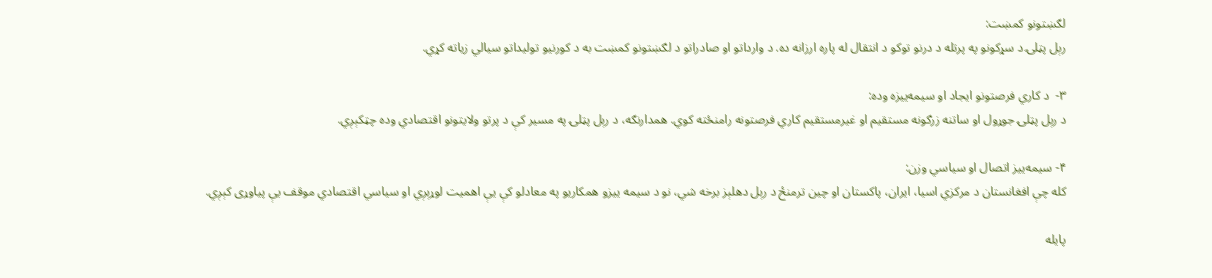لګښتونو کمښت:
رېل پټلۍ د سړکونو په پرتله د درنو توکو د انتقال له پاره ارزانه ده. د وارداتو او صادراتو د لګښتونو کمښت به د کورنیو تولیداتو سیالي زیاته کړي.

۳-  د کاري فرصتونو ایجاد او سیمه‌ییزه وده:
د رېل پټلۍ جوړول او ساتنه زرګونه مستقیم او غیرمستقیم کاري فرصتونه رامنځته کوي. همدارنګه، د رېل پټلۍ په مسیر کې د پرتو ولایتونو اقتصادي وده چټکېږي.

۴- سیمه‌ییز اتصال او سیاسي وزن:
کله چې افغانستان د مرکزي اسیا، ایران، پاکستان او چین ترمنځ د رېل دهلېز برخه شي، نو د سیمه ‌ییزو همکاریو په معادلو کې یې اهمیت لوړېږي او سیاسي اقتصادي موقف یې پیاوړی کېږي.

پایله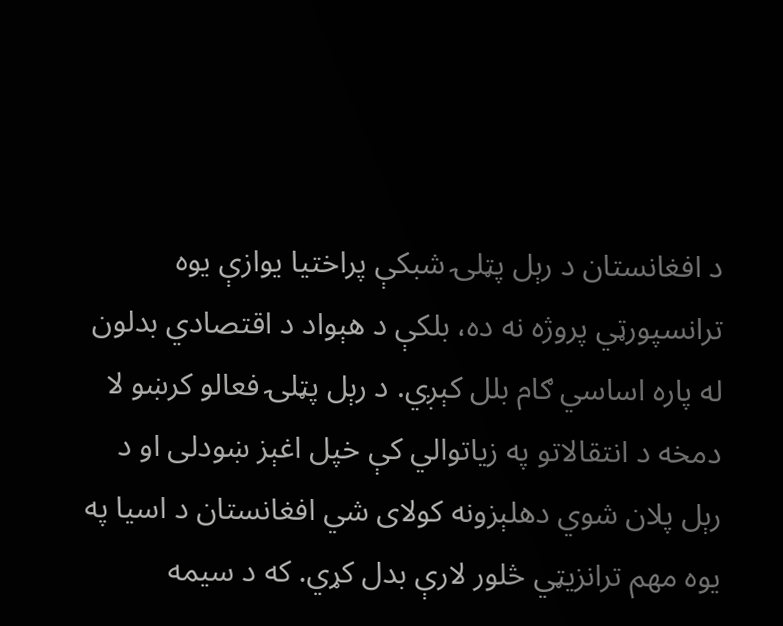د افغانستان د رېل پټلۍ شبکې پراختیا یوازې یوه ترانسپورټي پروژه نه ده، بلکې د هېواد د اقتصادي بدلون له پاره اساسي ګام بلل کېږي. د رېل پټلۍ فعالو کرښو لا دمخه د انتقالاتو په زیاتوالي کې خپل اغېز ښودلی او د رېل پلان شوي دهلېزونه کولای شي افغانستان د اسیا په یوه مهم ترانزیټي څلور لارې بدل کړي. که د سیمه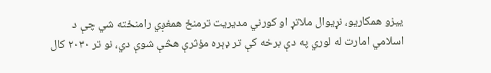ییزو همکاریو، نړیوال ملاتړ او کورني مدیریت ترمنځ همغږي رامنځته شي چې د اسلامي امارت له لوري په دې برخه کې تر ډېره مؤثرې هڅې شوې دي، نو تر ۲۰۳۰ کال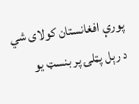پورې افغانستان کولای شي د رېل پټلۍ پر بنسټ یو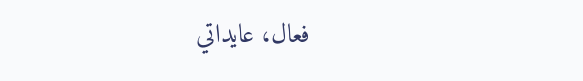فعال، عایداتي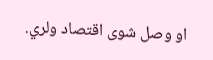او وصل شوی اقتصاد ولري.